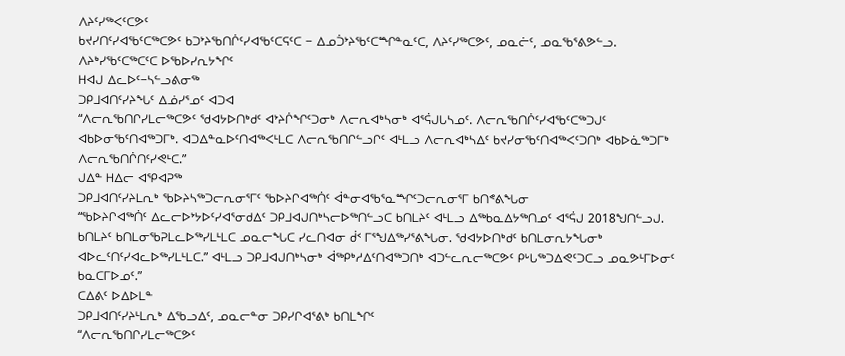ᐱᔨᑦᓯᖅᐸᑦᑕᕗᑦ
ᑲᔪᓯᑎᑦᓯᐊᖃᑦᑕᖅᑕᕗᑦ ᑲᑐᔾᔨᖃᑎᒌᑦᓯᐊᖃᑦᑕᕋᑦᑕ − ᐃᓄᑑᔾᔨᖃᑦᑕᙱᓐᓇᑦᑕ, ᐱᔨᑦᓯᖅᑕᕗᑦ, ᓄᓇᓖᑦ, ᓄᓇᖃᕐᕕᕗᓪᓗ.
ᐱᔨᒃᓯᖃᑦᑕᖅᑕᑦᑕ ᐅᖃᐅᓯᕆᔭᖏᑦ
ᕼᐊᒍ ᐃᓚᐅᑦ−ᓴᓪᓗᕕᓂᖅ
ᑐᑭᒧᐊᑎᑦᓯᔨᖓᑦ ᐃᓅᓯᕐᓄᑦ ᐊᑐᐊ
“ᐱᓕᕆᖃᑎᒋᓯᒪᓕᖅᑕᕗᑦ ᖁᐊᔭᐅᑎᒃᑯᑦ ᐊᔾᔨᒌᖏᑦᑐᓂᒃ ᐱᓕᕆᐊᒃᓴᓂᒃ ᐊᕐᕌᒍᒐᓴᓄᑦ. ᐱᓕᕆᖃᑎᒌᑦᓯᐊᖃᑦᑕᖅᑐᒍᑦ ᐊᑲᐅᓂᖃᑦᑎᐊᖅᑐᒥᒃ. ᐊᑐᐃᓐᓇᐅᑦᑎᐊᖅᐸᒻᒪᑕ ᐱᓕᕆᖃᑎᒋᓪᓗᒋᑦ ᐊᒻᒪᓗ ᐱᓕᕆᐊᒃᓴᐃᑦ ᑲᔪᓯᓂᖃᑦᑎᐊᖅᐸᑦᑐᑎᒃ ᐊᑲᐅᓈᖅᑐᒥᒃ ᐱᓕᕆᖃᑎᒌᑎᑦᓯᕙᒻᑕ.”
ᒍᐃᓐ ᕼᐃᓕ ᐊᕿᐊᕈᖅ
ᑐᑭᒧᐊᑎᑦᓯᔨᒪᕆᒃ ᖃᐅᔨᓴᖅᑐᓕᕆᓂᕐᒥᑦ ᖃᐅᔨᒋᐊᖅᑏᑦ ᐋᓐᓂᐊᖃᕐᓇᙱᑦᑐᓕᕆᓂᕐᒥ ᑲᑎᕝᕕᖓᓂ
“ᖃᐅᔨᒋᐊᖅᑏᑦ ᐃᓚᓕᐅᔾᔭᐅᑦᓯᐊᕐᓂᑯᐃᑦ ᑐᑭᒧᐊᒍᑎᒃᓴᓕᐅᖅᑎᓪᓗᑕ ᑲᑎᒪᔨᑦ ᐊᒻᒪᓗ ᐃᖅᑲᓇᐃᔭᖅᑎᓄᑦ ᐊᕐᕌᒍ 2018ᖑᑎᓪᓗᒍ. ᑲᑎᒪᔨᑦ ᑲᑎᒪᓂᖃᕈᒪᓚᐅᖅᓯᒪᒻᒪᑕ ᓄᓇᓕᖓᑕ ᓯᓚᑎᐊᓂ ᑰᑉ ᒥᕐᖑᐃᖅᓯᕐᕕᖓᓂ. ᖁᐊᔭᐅᑎᒃᑯᑦ ᑲᑎᒪᓂᕆᔭᖓᓂᒃ ᐊᐅᓚᑦᑎᑦᓯᐊᓚᐅᖅᓯᒪᒻᒪᑕ.” ᐊᒻᒪᓗ ᑐᑭᒧᐊᒍᑎᒃᓴᓂᒃ ᐋᖅᑭᒃᓱᐃᑦᑎᐊᖅᑐᑎᒃ ᐊᑐᓪᓚᕆᓕᖅᑕᕗᑦ ᑭᒡᒐᖅᑐᐃᕙᑦᑐᑕᓗ ᓄᓇᕗᒻᒥᐅᓂᑦ ᑲᓇᑕᒥᐅᓄᑦ.”
ᑕᐃᕕᑦ ᐅᐃᐅᒪᓐ
ᑐᑭᒧᐊᑎᑦᓯᔨᒻᒪᕆᒃ ᐃᖃᓗᐃᑦ, ᓄᓇᓕᓐᓂ ᑐᑭᓯᒋᐊᕐᕕᒃ ᑲᑎᒪᖏᑦ
“ᐱᓕᕆᖃᑎᒋᓯᒪᓕᖅᑕᕗᑦ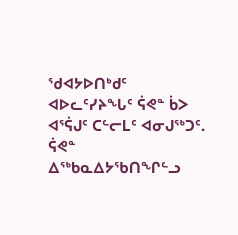ᖁᐊᔭᐅᑎᒃᑯᑦ ᐊᐅᓚᑦᓯᔨᖓᑦ ᕌᕙᓐ ᑳᐳ ᐊᕐᕌᒍᑦ ᑕᓪᓕᒪᑦ ᐊᓂᒍᖅᑐᑦ. ᕌᕙᓐ ᐃᖅᑲᓇᐃᔭᖃᑎᖏᓪᓗ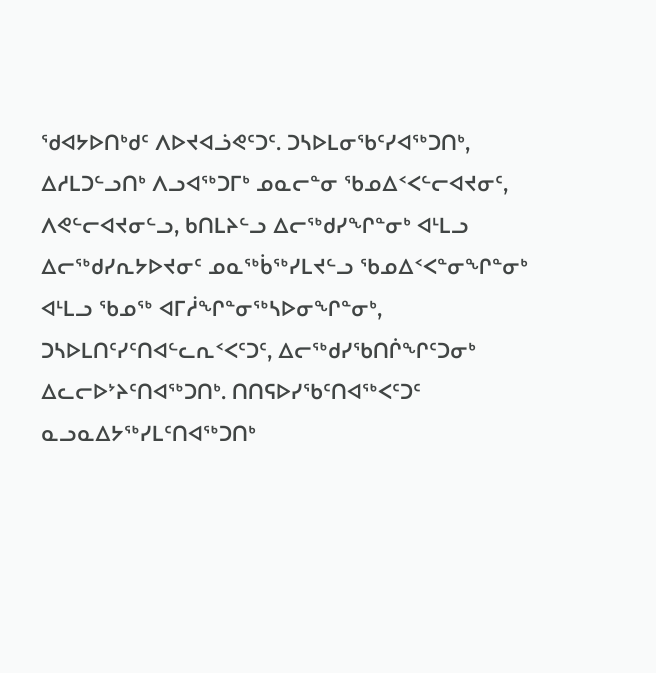ᖁᐊᔭᐅᑎᒃᑯᑦ ᐱᐅᔪᐊᓘᕙᑦᑐᑦ. ᑐᓴᐅᒪᓂᖃᑦᓯᐊᖅᑐᑎᒃ, ᐃᓱᒪᑐᓪᓗᑎᒃ ᐱᓗᐊᖅᑐᒥᒃ ᓄᓇᓕᓐᓂ ᖃᓄᐃᑉᐸᓪᓕᐊᔪᓂᑦ, ᐱᕙᓪᓕᐊᔪᓂᓪᓗ, ᑲᑎᒪᔨᓪᓗ ᐃᓕᖅᑯᓯᖏᓐᓂᒃ ᐊᒻᒪᓗ ᐃᓕᖅᑯᓯᕆᔭᐅᔪᓂᑦ ᓄᓇᖅᑳᖅᓯᒪᔪᓪᓗ ᖃᓄᐃᑉᐸᓐᓂᖏᓐᓂᒃ ᐊᒻᒪᓗ ᖃᓄᖅ ᐊᒥᓲᖏᓐᓂᖅᓴᐅᓂᖏᓐᓂᒃ, ᑐᓴᐅᒪᑎᑦᓯᑦᑎᐊᓪᓚᕆᑉᐸᑦᑐᑦ, ᐃᓕᖅᑯᓯᖃᑎᒌᖏᑦᑐᓂᒃ ᐃᓚᓕᐅᔾᔨᑦᑎᐊᖅᑐᑎᒃ. ᑎᑎᕋᐅᓯᖃᑦᑎᐊᖅᐸᑦᑐᑦ ᓇᓗᓇᐃᔭᖅᓯᒪᑦᑎᐊᖅᑐᑎᒃ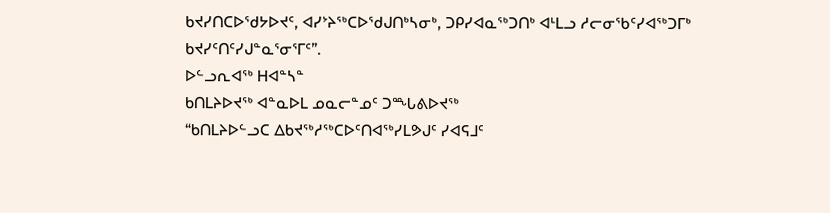ᑲᔪᓯᑎᑕᐅᖁᔭᐅᔪᑦ, ᐊᓯᔾᔨᖅᑕᐅᖁᒍᑎᒃᓴᓂᒃ, ᑐᑭᓯᐊᓇᖅᑐᑎᒃ ᐊᒻᒪᓗ ᓱᓕᓂᖃᑦᓯᐊᖅᑐᒥᒃ ᑲᔪᓯᑦᑎᑦᓯᒍᓐᓇᕐᓂᕐᒥᑦ”.
ᐅᓪᓗᕆᐊᖅ ᕼᐊᓐᓴᓐ
ᑲᑎᒪᔨᐅᔪᖅ ᐊᓐᓇᐅᒪ ᓄᓇᓕᓐᓄᑦ ᑐᙵᕕᐅᔪᖅ
“ᑲᑎᒪᔨᐅᓪᓗᑕ ᐃᑲᔪᖅᓱᖅᑕᐅᑦᑎᐊᖅᓯᒪᕗᒍᑦ ᓯᐊᕋᒧᑦ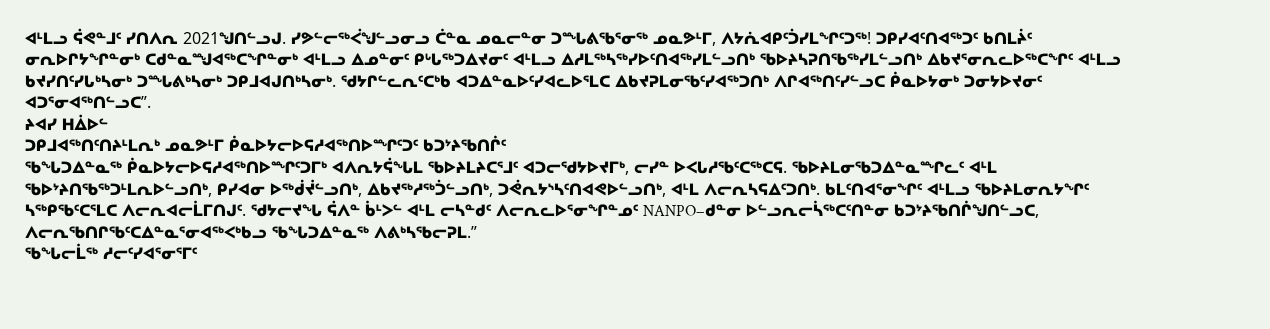ᐊᒻᒪᓗ ᕌᕙᓐᒧᑦ ᓯᑎᐱᕆ 2021ᖑᑎᓪᓗᒍ. ᓯᕗᓪᓕᖅᐹᖑᓪᓗᓂᓗ ᑖᓐᓇ ᓄᓇᓕᓐᓂ ᑐᙵᕕᖃᕐᓂᖅ ᓄᓇᕗᒻᒥ, ᐱᔭᕇᐊᑭᑦᑑᓯᒪᖏᑦᑐᖅ! ᑐᑭᓯᐊᑦᑎᐊᖅᑐᑦ ᑲᑎᒪᔩᑦ ᓂᕆᐅᒋᔭᖏᓐᓂᒃ ᑕᑯᓐᓇᙳᐊᖅᑕᖏᓐᓂᒃ ᐊᒻᒪᓗ ᐃᓄᓐᓂᑦ ᑭᒡᒐᖅᑐᐃᔪᓂᑦ ᐊᒻᒪᓗ ᐃᓱᒪᖅᓴᖅᓯᐅᑦᑎᐊᖅᓯᒪᓪᓗᑎᒃ ᖃᐅᔨᓴᕈᑎᖃᖅᓯᒪᓪᓗᑎᒃ ᐃᑲᔪᕐᓂᕆᓚᐅᖅᑕᖏᑦ ᐊᒻᒪᓗ ᑲᔪᓯᑎᑦᓯᒐᒃᓴᓂᒃ ᑐᙵᕕᒃᓴᓂᒃ ᑐᑭᒧᐊᒍᑎᒃᓴᓂᒃ. ᖁᔭᒋᓪᓚᕆᑦᑕᒃᑲ ᐊᑐᐃᓐᓇᐅᑦᓯᐊᓚᐅᕐᒪᑕ ᐃᑲᔪᕈᒪᓂᖃᑦᓯᐊᖅᑐᑎᒃ ᐱᒋᐊᖅᑎᑦᓯᓪᓗᑕ ᑮᓇᐅᔭᓂᒃ ᑐᓂᔭᐅᔪᓂᑦ ᐊᑐᕐᓂᐊᖅᑎᓪᓗᑕ”.
ᔨᐊᓯ ᕼᐄᐅᓪ
ᑐᑭᒧᐊᖅᑎᑦᑎᔨᒻᒪᕆᒃ ᓄᓇᕗᒻᒥ ᑮᓇᐅᔭᓕᐅᕋᓱᐊᖅᑎᐅᙱᑦᑐᑦ ᑲᑐᔾᔨᖃᑎᒌᑦ
ᖃᖓᑐᐃᓐᓇᖅ ᑮᓇᐅᔭᓕᐅᕋᓱᐊᖅᑎᐅᙱᑦᑐᒥᒃ ᐊᐱᕆᔭᕌᖓᒪ ᖃᐅᔨᒪᔨᑕᕐᒧᑦ ᐊᑐᓕᖁᔭᐅᔪᒥᒃ, ᓕᓯᓐ ᐅᐸᒐᓱᖃᑦᑕᖅᑕᕋ. ᖃᐅᔨᒪᓂᖃᑐᐃᓐᓇᙱᓚᑦ ᐊᒻᒪ ᖃᐅᔾᔨᑎᖃᖅᑐᒻᒪᕆᐅᓪᓗᑎᒃ, ᑭᓯᐊᓂ ᐅᖅᑰᔫᓪᓗᑎᒃ, ᐃᑲᔪᖅᓱᖅᑑᓪᓗᑎᒃ, ᑐᕚᕆᔭᔅᓴᑦᑎᐊᕙᐅᓪᓗᑎᒃ, ᐊᒻᒪ ᐱᓕᕆᓴᕋᐃᑦᑐᑎᒃ. ᑲᒪᑦᑎᐊᕐᓂᖏᑦ ᐊᒻᒪᓗ ᖃᐅᔨᒪᓂᕆᔭᖏᑦ ᓴᖅᑭᖃᑦᑕᕐᒪᑕ ᐱᓕᕆᐊᓕᒫᒥᑎᒍᑦ. ᖁᔭᓕᔪᖓ ᕌᐱᓐ ᑳᒻᐳᓪ ᐊᒻᒪ ᓕᓴᓐᑯᑦ ᐱᓕᕆᓚᐅᕐᓂᖏᓐᓄᑦ NANPO−ᑯᓐᓂ ᐅᓪᓗᕆᓕᓵᖅᑕᑦᑎᓐᓂ ᑲᑐᔾᔨᖃᑎᒌᖑᑎᓪᓗᑕ, ᐱᓕᕆᖃᑎᒋᖃᑦᑕᐃᓐᓇᕐᓂᐊᖅᐸᒃᑲᓗ ᖃᖓᑐᐃᓐᓇᖅ ᐱᕕᒃᓴᖃᓕᕈᒪ.”
ᖃᖓᓕᒫᖅ ᓱᓕᑦᓯᐊᕐᓂᕐᒥᑦ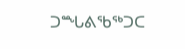ᑐᙵᕕᖃᖅᑐᑕ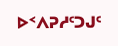ᐅᑉᐱᕈᓱᑦᑐᒍᑦ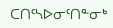ᑕᑎᑦᓴᐅᓂᑦᑎᓐᓂᒃ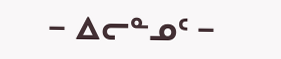− ᐃᓕᓐᓄᑦ −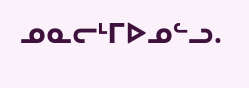ᓄᓇᓕᒻᒥᐅᓄᓪᓗ.